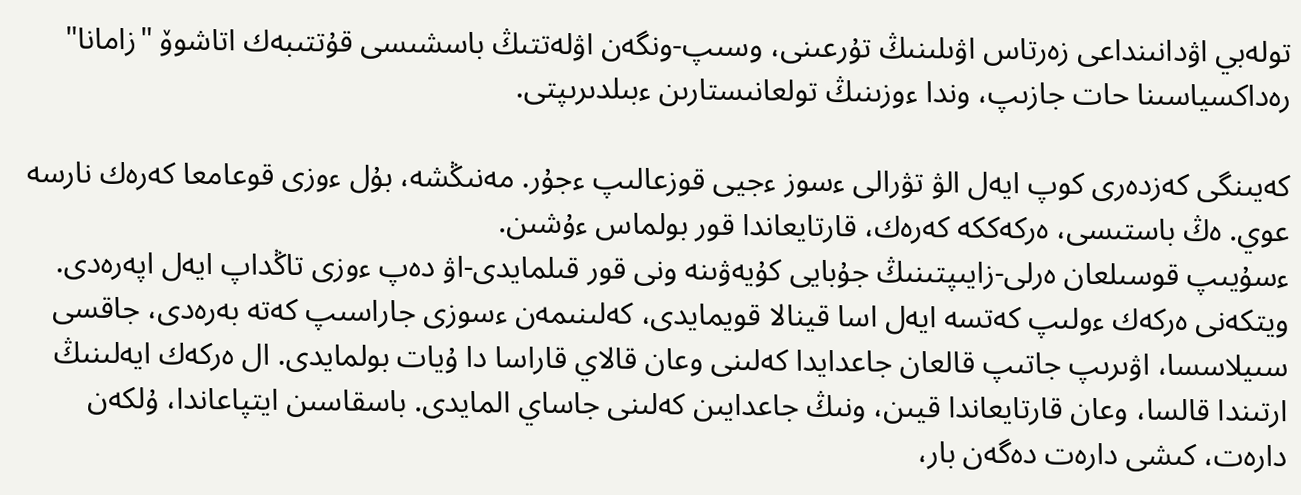تولەبي اۋدانىنداعى زەرتاس اۋىلىنىڭ تۇرعىنى، وسىپ-ونگەن اۋلەتتىڭ باسشىسى قۇتتىبەك اتاشوۆ "زامانا" رەداكسياسىنا حات جازىپ، وندا ءوزىنىڭ تولعانىستارىن ءبىلدىرىپتى.

كەيىنگى كەزدەرى كوپ ايەل الۋ تۋرالى ءسوز ءجيى قوزعالىپ ءجۇر. مەنىڭشە، بۇل ءوزى قوعامعا كەرەك نارسە عوي. ەڭ باستىسى، ەركەككە كەرەك، قارتايعاندا قور بولماس ءۇشىن.
ءسۇيىپ قوسىلعان ەرلى-زايىپتىنىڭ جۇبايى كۇيەۋىنە ونى قور قىلمايدى-اۋ دەپ ءوزى تاڭداپ ايەل اپەرەدى. ويتكەنى ەركەك ءولىپ كەتسە ايەل اسا قينالا قويمايدى، كەلىنىمەن ءسوزى جاراسىپ كەتە بەرەدى، جاقسى سىيلاسسا، اۋىرىپ جاتىپ قالعان جاعدايدا كەلىنى وعان قالاي قاراسا دا ۇيات بولمايدى. ال ەركەك ايەلىنىڭ ارتىندا قالسا، وعان قارتايعاندا قيىن، ونىڭ جاعدايىن كەلىنى جاساي المايدى. باسقاسىن ايتپاعاندا، ۇلكەن دارەت، كىشى دارەت دەگەن بار،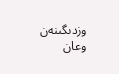وزدىگىنەن وعان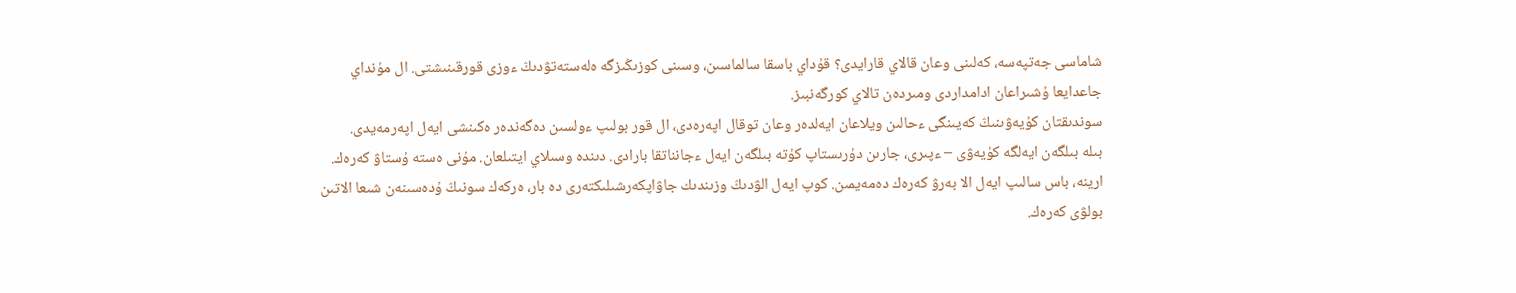شاماسى جەتپەسە، كەلىنى وعان قالاي قارايدى؟ قۇداي باسقا سالماسىن، وسىنى كوزىڭىزگە ەلەستەتۋدىڭ ءوزى قورقىنىشتى. ال مۇنداي جاعدايعا ۇشىراعان ادامداردى ومىردەن تالاي كورگەنبىز.
سوندىقتان كۇيەۋىنىڭ كەيىنگى ءحالىن ويلاعان ايەلدەر وعان توقال اپەرەدى، ال قور بولىپ ءولسىن دەگەندەر ەكىنشى ايەل اپەرمەيدى.
بىلە بىلگەن ايەلگە كۇيەۋى – ءپىرى، جارىن دۇرىستاپ كۇتە بىلگەن ايەل ءجانناتقا بارادى. دىندە وسىلاي ايتىلعان. مۇنى ەستە ۇستاۋ كەرەك.
ارينە، باس سالىپ ايەل الا بەرۋ كەرەك دەمەيمىن. كوپ ايەل الۋدىڭ وزىندىك جاۋاپكەرشىلىكتەرى دە بار، ەركەك سونىڭ ۇدەسىنەن شىعا الاتىن بولۋى كەرەك.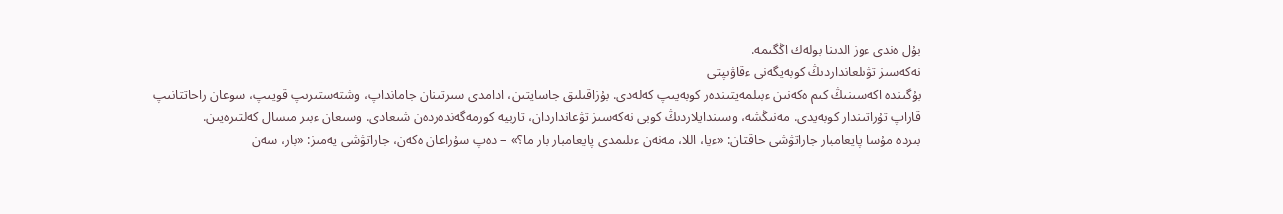بۇل ەندى ءوز الدىنا بولەك اڭگىمە.
نەكەسىز تۋىلعانداردىڭ كوبەيگەنى ءقاۋىپتى
بۇگىندە اكەسىنىڭ كىم ەكەنىن ءبىلمەيتىندەر كوبەيىپ كەلەدى. بۇزاقىلىق جاسايتىن، ادامدى سىرتىنان جامانداپ، وشتەستىرىپ قويىپ، سوعان راحاتتانىپ قاراپ تۇراتىندار كوبەيدى. مەنىڭشە، وسىندايلاردىڭ كوبى نەكەسىز تۋعانداردان، تاربيە كورمەگەندەردەن شىعادى. وسىعان ءبىر مىسال كەلتىرەيىن.
بىردە مۇسا پايعامبار جاراتۋشى حاقتان: «ءيا، اللا، مەنەن ءىلىمدى پايعامبار بار ما؟» – دەپ سۇراعان ەكەن، جاراتۋشى يەمىز: «بار، سەن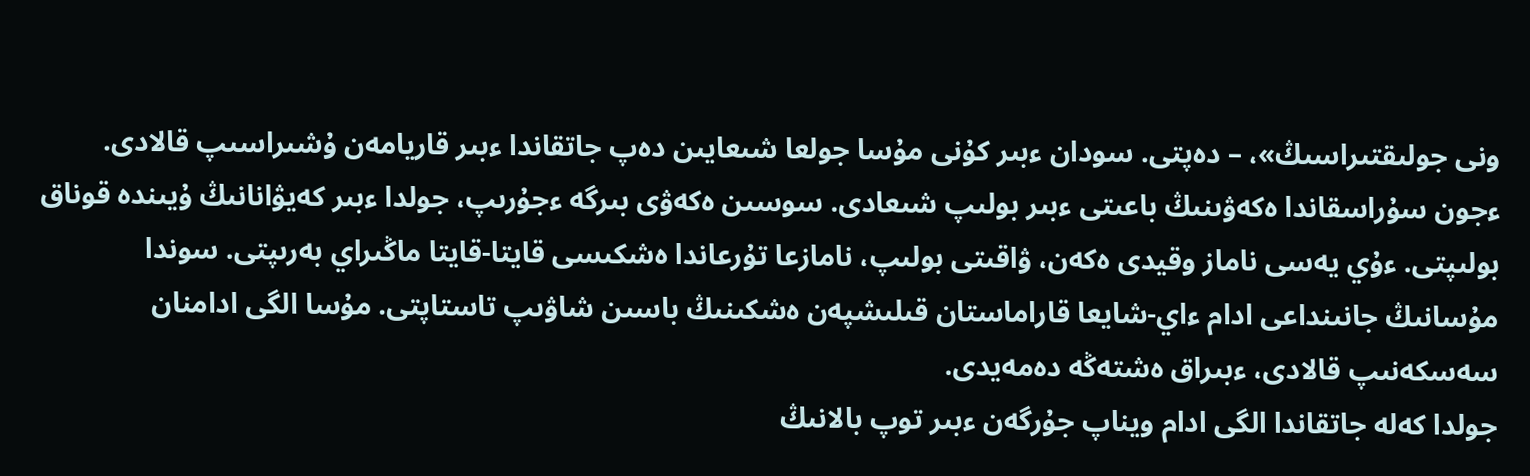ونى جولىقتىراسىڭ»، – دەپتى. سودان ءبىر كۇنى مۇسا جولعا شىعايىن دەپ جاتقاندا ءبىر قاريامەن ۇشىراسىپ قالادى. ءجون سۇراسقاندا ەكەۋىنىڭ باعىتى ءبىر بولىپ شىعادى. سوسىن ەكەۋى بىرگە ءجۇرىپ، جولدا ءبىر كەيۋانانىڭ ۇيىندە قوناق بولىپتى. ءۇي يەسى ناماز وقيدى ەكەن، ۋاقىتى بولىپ، نامازعا تۇرعاندا ەشكىسى قايتا-قايتا ماڭىراي بەرىپتى. سوندا مۇسانىڭ جانىنداعى ادام ءاي-شايعا قاراماستان قىلىشپەن ەشكىنىڭ باسىن شاۋىپ تاستاپتى. مۇسا الگى ادامنان سەسكەنىپ قالادى، ءبىراق ەشتەڭە دەمەيدى.
جولدا كەلە جاتقاندا الگى ادام ويناپ جۇرگەن ءبىر توپ بالانىڭ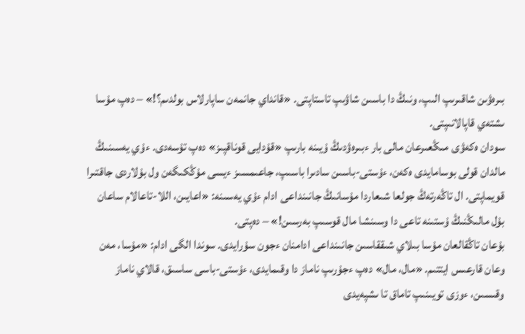بىرەۋىن شاقىرىپ الىپ، ونىڭ دا باسىن شاۋىپ تاستاپتى. «قانداي جانمەن ساپارلاس بولدىم؟!» – دەپ مۇسا ىشتەي قاپالانىپتى.
سودان ەكەۋى مىڭعىرعان مالى بار ءبىرەۋدىڭ ۇيىنە بارىپ «قۇدايى قوناقپىز» دەپ تۇسەدى. ءۇي يەسىنىڭ مالدان قولى بوسامايدى ەكەن، ءۇستى-باسىن سادىرا باسىپ، جاعىمسىز ءيسى مۇڭكىگەن ول بۇلاردى جاقتىرا قويماپتى. ال تاڭەرتەڭ جولعا شىعاردا مۇسانىڭ جانىنداعى ادام ءۇي يەسىنە: «اعايىن، اللا-تاعالام ساعان بۇل مالىڭنىڭ ۇستىنە تاعى دا وسىنشا مال قوسىپ بەرسىن!» – دەپتى.
بۇعان تاڭقالعان مۇسا بىلاي شىققاسىن جانىنداعى ادامنان ءجون سۇرايدى. سوندا الگى ادام: «مۇسا، مەن وعان قارعىس ايتتىم. «مال، مال» دەپ ءجۇرىپ ناماز دا وقىمايدى، ءۇستى-باسى ساسىق، قالاي ناماز وقىسىن، ءوزى تويىنىپ تاماق تا ىشپەيدى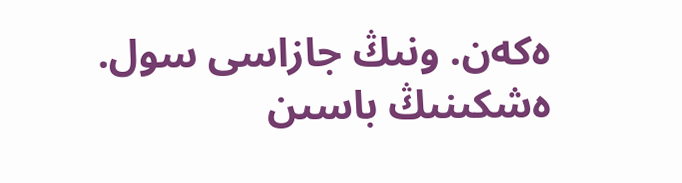ەكەن. ونىڭ جازاسى سول. ەشكىنىڭ باسىن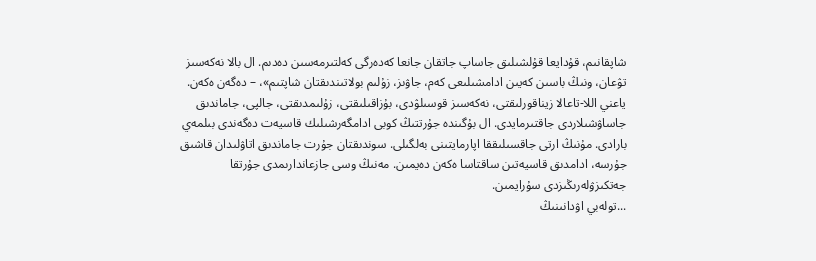شاپقانىم، قۇدايعا قۇلشىلىق جاساپ جاتقان جانعا كەدەرگى كەلتىرمەسىن دەدىم. ال بالا نەكەسىز تۋعان، ونىڭ باسىن كەيىن ادامشىلىعى كەم، جاۋىز، زۇلىم بولاتىندىقتان شاپتىم»، – دەگەن ەكەن.
ياعني اللا-تاعالا زيناقورلىقتى، نەكەسىز قوسىلۋدى، بۇزاقىلىقتى، زۇلىمدىقتى، جالپى، جاماندىق جاساۋشىلاردى جاقتىرمايدى. ال بۇگىندە جۇرتتىڭ كوبى ادامگەرشىلىك قاسيەت دەگەندى بىلمەي بارادى. مۇنىڭ ارتى جاقسىلىققا اپارمايتىنى بەلگىلى. سوندىقتان جۇرت جاماندىق اتاۋلىدان قاشىق جۇرسە، ادامدىق قاسيەتىن ساقتاسا ەكەن دەيمىن. مەنىڭ وسى جازعاندارىمدى جۇرتقا جەتكىزۋلەرىڭىزدى سۇرايمىن.
...تولەبي اۋدانىنىڭ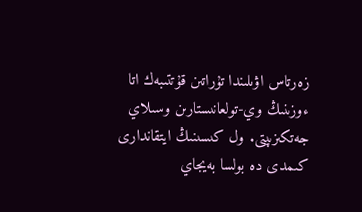زەرتاس اۋىلىندا تۇراتىن قۇتتىبەك اتا ءوزىنىڭ وي-تولعانىستارىن وسىلاي جەتكىزىپتى. ول كىسىنىڭ ايتقاندارى كىمدى دە بولسا بەيجاي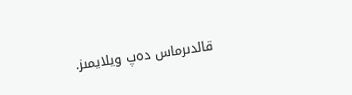قالدىرماس دەپ ويلايمىز.